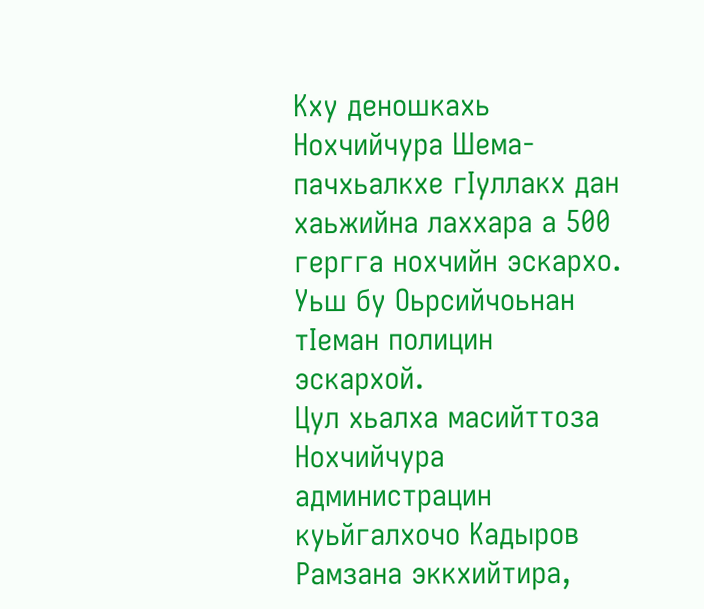Кху деношкахь Нохчийчура Шема-пачхьалкхе гIуллакх дан хаьжийна лаххара а 500 гергга нохчийн эскархо. Уьш бу Оьрсийчоьнан тIеман полицин эскархой.
Цул хьалха масийттоза Нохчийчура администрацин куьйгалхочо Кадыров Рамзана эккхийтира,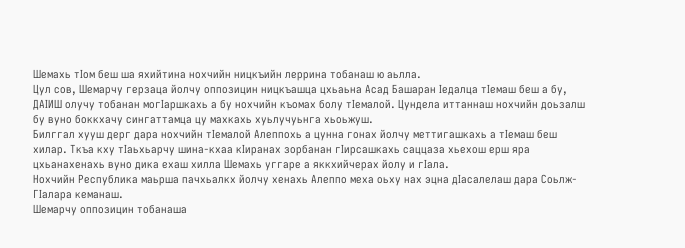Шемахь тIом беш ша яхийтина нохчийн ницкъийн леррина тобанаш ю аьлла.
Цул сов, Шемарчу герзаца йолчу оппозицин ницкъашца цхьаьна Асад Башаран Iедалца тIемаш беш а бу, ДАIИШ олучу тобанан могIаршкахь а бу нохчийн къомах болу тIемалой. Цундела иттаннаш нохчийн доьзалш бу вуно боккхачу сингаттамца цу махкахь хуьлучуьнга хьоьжуш.
Билггал хууш дерг дара нохчийн тIемалой Алеппохь а цунна гонах йолчу меттигашкахь а тIемаш беш хилар. Ткъа кху тIаьхьарчу шина-кхаа кIиранах зорбанан гIирсашкахь саццаза хьехош ерш яра цхьанахенахь вуно дика ехаш хилла Шемахь уггаре а яккхийчерах йолу и гIала.
Нохчийн Республика маьрша пачхьалкх йолчу хенахь Алеппо меха оьху нах эцна дIасалелаш дара Соьлж-ГIалара кеманаш.
Шемарчу оппозицин тобанаша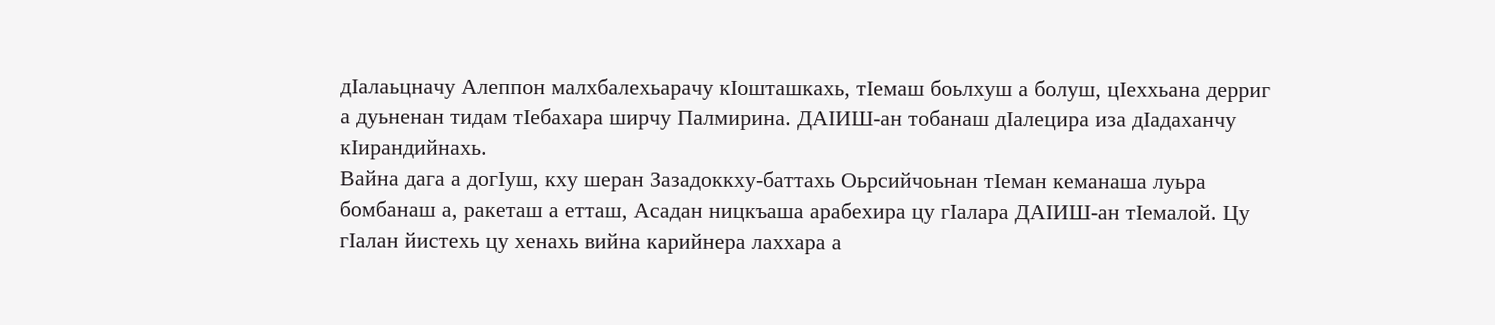дIалаьцначу Алеппон малхбалехьарачу кIошташкахь, тIемаш боьлхуш а болуш, цIеххьана дерриг а дуьненан тидам тIебахара ширчу Палмирина. ДАIИШ-ан тобанаш дIалецира иза дIадаханчу кIирандийнахь.
Вайна дага а догIуш, кху шеран Зазадоккху-баттахь Оьрсийчоьнан тIеман кеманаша луьра бомбанаш а, ракеташ а етташ, Асадан ницкъаша арабехира цу гIалара ДАIИШ-ан тIемалой. Цу гIалан йистехь цу хенахь вийна карийнера лаххара а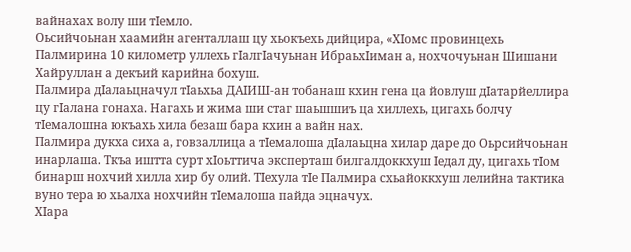вайнахах волу ши тIемло.
Оьсийчоьнан хаамийн агенталлаш цу хьокъехь дийцира, «ХIомс провинцехь Палмирина 10 километр уллехь гIалгIачуьнан ИбраьхIиман а, нохчочуьнан Шишани Хайруллан а декъий карийна бохуш.
Палмира дIалаьцначул тIаьхьа ДАIИШ-ан тобанаш кхин гена ца йовлуш дIатарйеллира цу гIалана гонаха. Нагахь и жима ши стаг шаьшшиъ ца хиллехь, цигахь болчу тIемалошна юкъахь хила безаш бара кхин а вайн нах.
Палмира дукха сиха а, говзаллица а тIемалоша дIалаьцна хилар даре до Оьрсийчоьнан инарлаша. Ткъа иштта сурт хIоьттича эксперташ билгалдоккхуш Iедал ду, цигахь тIом бинарш нохчий хилла хир бу олий. ТIехула тIе Палмира схьайоккхуш лелийна тактика вуно тера ю хьалха нохчийн тIемалоша пайда эцначух.
ХIара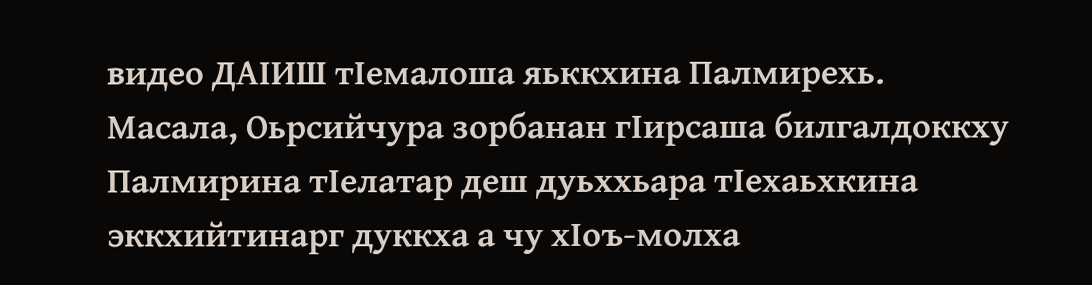видео ДАIИШ тIемалоша яьккхина Палмирехь.
Масала, Оьрсийчура зорбанан гIирсаша билгалдоккху Палмирина тIелатар деш дуьххьара тIехаьхкина эккхийтинарг дуккха а чу хIоъ-молха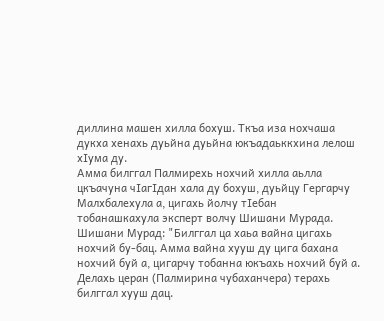диллина машен хилла бохуш. Ткъа иза нохчаша дукха хенахь дуьйна дуьйна юкъадаьккхина лелош хIума ду.
Амма билггал Палмирехь нохчий хилла аьлла цкъачуна чIагIдан хала ду бохуш, дуьйцу Гергарчу Малхбалехула а, цигахь йолчу тIебан тобанашкахула эксперт волчу Шишани Мурада.
Шишани Мурад: "Билггал ца хаьа вайна цигахь нохчий бу-бац. Амма вайна хууш ду цига бахана нохчий буй а, цигарчу тобанна юкъахь нохчий буй а. Делахь церан (Палмирина чубаханчера) терахь билггал хууш дац.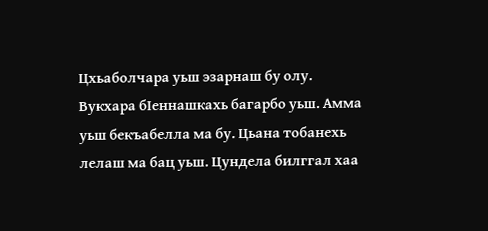Цхьаболчара уьш эзарнаш бу олу. Вукхара бIеннашкахь багарбо уьш. Амма уьш бекъабелла ма бу. Цьана тобанехь лелаш ма бац уьш. Цундела билггал хаа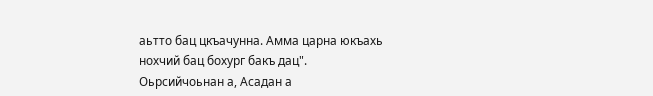аьтто бац цкъачунна. Амма царна юкъахь нохчий бац бохург бакъ дац".
Оьрсийчоьнан а, Асадан а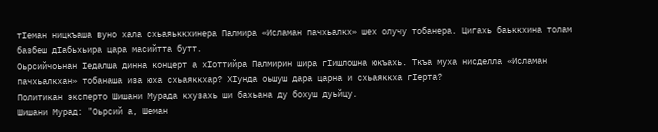тIеман ницкъаша вуно хала схьаяьккхинера Палмира «Исламан пачхьалкх» шех олучу тобанера. Цигахь баьккхина толам базбеш дIабьхьира цара масийтта бутт.
Оьрсийчоьнан Iедалша динна концерт а хIоттийра Палмирин шира гIишлошна юкъахь. Ткъа муха нисделла «Исламан пачхьалкхан» тобанаша иза юха схьаяккхар? ХIунда оьшуш дара царна и схьаяккха гIерта?
Политикан эксперто Шишани Мурада кхузахь ши бахьана ду бохуш дуьйцу.
Шишани Мурад: "Оьрсий а, Шеман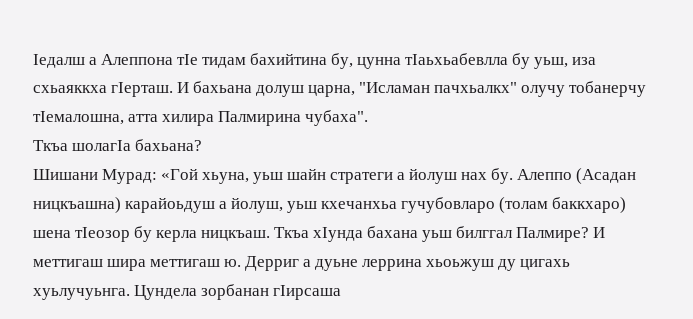Iедалш а Алеппона тIе тидам бахийтина бу, цунна тIаьхьабевлла бу уьш, иза схьаяккха гIерташ. И бахьана долуш царна, "Исламан пачхьалкх" олучу тобанерчу тIемалошна, атта хилира Палмирина чубаха".
Ткъа шолагIа бахьана?
Шишани Мурад: «Гой хьуна, уьш шайн стратеги а йолуш нах бу. Алеппо (Асадан ницкъашна) карайоьдуш а йолуш, уьш кхечанхьа гучубовларо (толам баккхаро) шена тIеозор бу керла ницкъаш. Ткъа хIунда бахана уьш билггал Палмире? И меттигаш шира меттигаш ю. Дерриг а дуьне леррина хьоьжуш ду цигахь хуьлучуьнга. Цундела зорбанан гIирсаша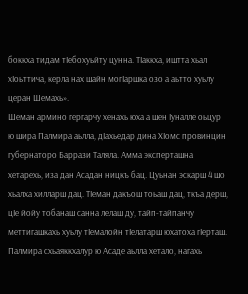боккха тидам тIебохуьйту цунна. ТIаккха, иштта хьал хIоьттича, керла нах шайн могIаршка озо а аьтто хуьлу церан Шемахь».
Шеман армино гергарчу хенахь юха а шен Iуналле оьцур ю шира Палмира аьлла, дIахьедар дина ХIомс провинцин губернаторо Баррази Таляла. Амма эксперташна хетарехь, иза дан Асадан ницкъ бац. Цуьнан эскарш 4 шо хьалха хилларш дац. ТIеман дакъош тоьаш дац, ткъа дерш, цIе йойу тобанаш санна лелаш ду, тайп-тайпанчу меттигашкахь хуьлу тIемалойн тIелатарш юхатоха гIерташ.
Палмира схьаяккхалур ю Асаде аьлла хетало, нагахь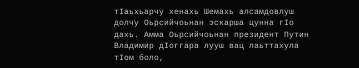тIаьхьарчу хенахь Шемахь алсамдовлуш долчу Оьрсийчоьнан эскарша цунна гIо дахь. Амма Оьрсийчоьнан президент Путин Владимир дIоггара лууш вац лаьттахула тIом боло,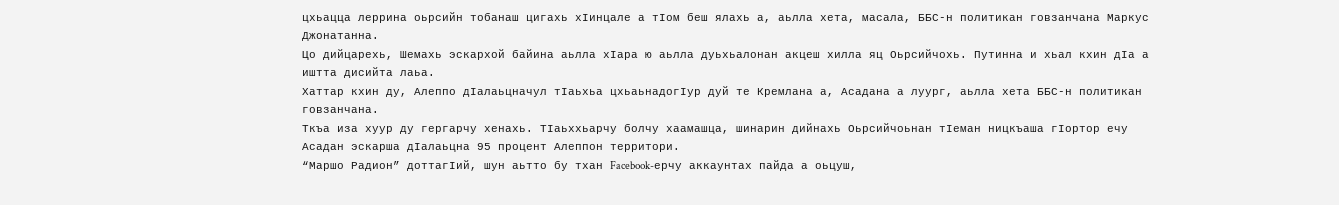цхьацца леррина оьрсийн тобанаш цигахь хIинцале а тIом беш ялахь а, аьлла хета, масала, ББС-н политикан говзанчана Маркус Джонатанна.
Цо дийцарехь, Шемахь эскархой байина аьлла хIара ю аьлла дуьхьалонан акцеш хилла яц Оьрсийчохь. Путинна и хьал кхин дIа а иштта дисийта лаьа.
Хаттар кхин ду, Алеппо дIалаьцначул тIаьхьа цхьаьнадогIур дуй те Кремлана а, Асадана а луург, аьлла хета ББС-н политикан говзанчана.
Ткъа иза хуур ду гергарчу хенахь. ТIаьххьарчу болчу хаамашца, шинарин дийнахь Оьрсийчоьнан тIеман ницкъаша гIортор ечу Асадан эскарша дIалаьцна 95 процент Алеппон территори.
“Маршо Радион” доттагIий, шун аьтто бу тхан Facebook-ерчу аккаунтах пайда а оьцуш,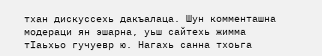тхан дискуссехь дакъалаца. Шун комменташна модераци ян эшарна, уьш сайтехь жимма тIаьхьо гучуевр ю. Нагахь санна тхоьга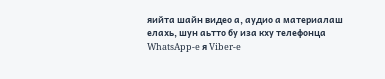яийта шайн видео а, аудио а материалаш елахь, шун аьтто бу иза кху телефонца WhatsApp-e я Viber-e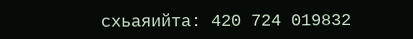схьаяийта: 420 724 019832